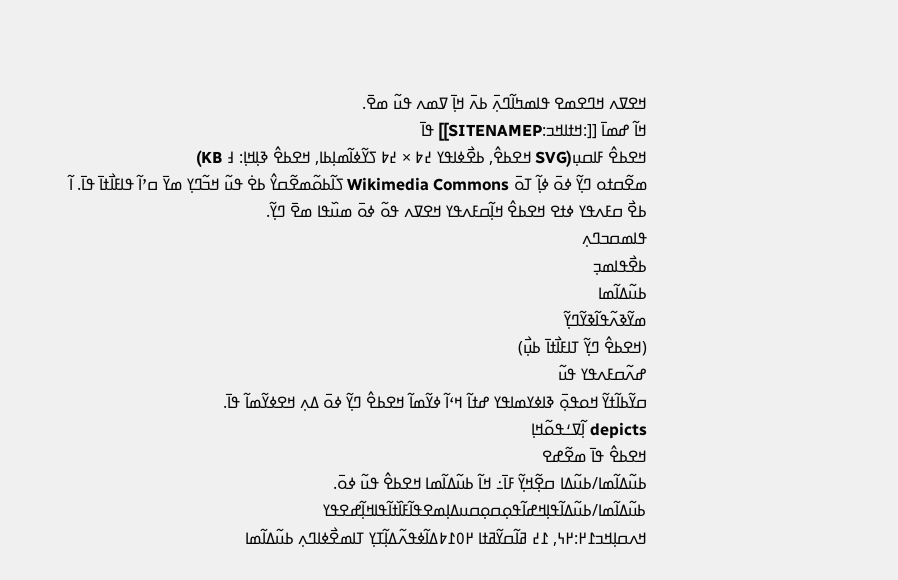ߞߐߜߍ ߞߣߐߘߐ ߟߊߘߤߊ߬ߣߍ߲߫ ߕߍ߫ ߞߊ߲߫ ߜߘߍ ߟߎ߬ ߘߐ߫.
ߞߊ߬ ߝߘߊ߫ [[:ߞߙߊߞߏ:SITENAMEP]] ߟߊ߫
ߞߐߕߐ߮ ߓߊߛߎ߲(SVG ߞߐߕߐ߮, ߕߐ߯ߦߊߟߌ ߄߈ × ߄߈ ߖߌ߬ߦߊ߬ߘߊ߲ߕߊ, ߞߐߕߐ߮ ߢߊ߲ߞߊ߲: ߃ KB)
ߘߐ߬ߛߙߋ ߣߌ߲߬ ߦߋ߫ ߦߊ߲߬ ߠߋ߫ Wikimedia Commons ߖߊ߬ߕߋ߬ߘߐ߬ߛߌ߮ ߕߐ߭ ߟߎ߬ ߞߏ߬ߣߌ߲ ߘߌ߫ ߛߴߊ߬ ߟߊߓߊ߯ߙߊ߫ ߟߊ߫. ߊ߬ ߕߐ߯ ߛߓߍߟߌ ߦߙߐ ߞߐߕߐ߮ ߞߊ߲߬ߛߓߍߟߌ ߞߐߜߍ ߟߋ߬ ߦߋ߫ ߘߎ߰ߟߊ ߘߐ߫ ߣߌ߲߬.
ߟߊߘߛߏߣߍ߲
ߕߐ߯ߟߊߘߏ߲
ߕߎ߬ߡߊ߬ߘߊ
ߘߌ߬ߢߍ߬ߟߊ߬ߢߌ߬ߣߌ߲߬
(ߞߐߕߐ߮ ߣߌ߲߬ ߠߊߓߊ߯ߙߊ߫ ߕߎ߲߯)
ߝߍ߬ߛߓߍߟߌ ߟߎ߬
ߛߌ߬ߕߊ߬ߙߌ߬ ߞߋߟߋ߲߫ ߢߊߦߌߘߊߟߌ ߝߙߊ߬ ߞߵߊ߬ ߦߌ߬ߘߊ߬ ߞߐߕߐ߮ ߣߌ߲߬ ߦߋ߫ ߡߍ߲ ߞߐߦߌ߬ߘߊ߬ ߟߊ߫.
depicts ߊ߲߬ߜߑߟߋ߬ߞߊ߲
ߞߐߕߐ߮ ߟߊ߫ ߘߐ߬ߝߐ
ߕߎ߬ߡߊ߬ߘߊ/ߕߎ߬ߡߊ ߛߐ߲߬ߞߌ߲߬ ߓߊ߫߸ ߞߊ߬ ߕߎ߬ߡߊ߬ߘߊ ߞߐߕߐ߮ ߟߎ߬ ߦߋ߫.
ߕߎ߬ߡߊ߬ߘߊ/ߕߎ߬ߡߊ߬ߟߊ߲ߞߝߊ߬ߟߋ߲ߛߋ߲ߛߎߡߊ߲ߘߐߟߊ߬ߓߊ߰ߙߊ߬ߟߊߞߊ߲߬ߝߐߟߌ
ߞߍߛߊ߲ߞߏ߁߂:߂߆, ߁߄ ߥߊ߬ߛߌ߬ߥߙߊ ߂߀߁߈ߡߊ߬ߦߟߍ߬ߡߊ߲߬ߠߌ߲ ߠߊߘߐ߯ߦߊߣߍ߲ ߕߎ߬ߡߊ߬ߘߊ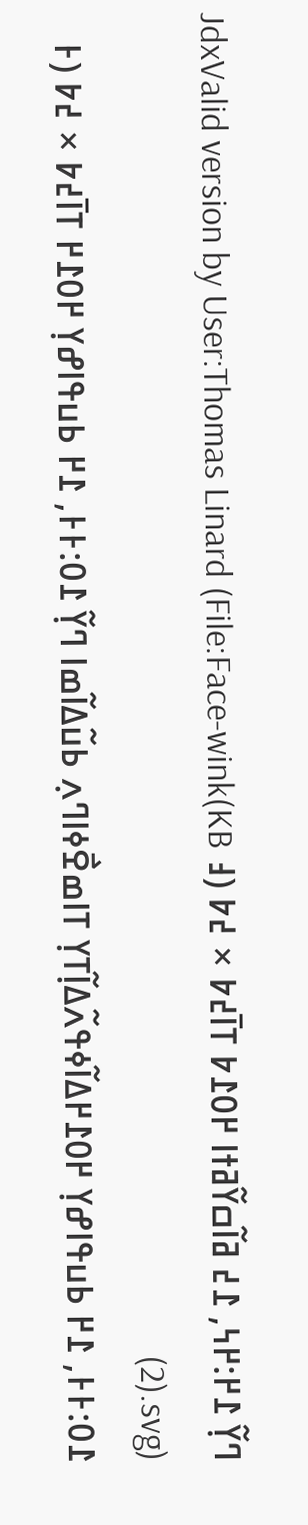ߣߌ߲߬ ߁߂:߂߆, ߁߄ ߥߊ߬ߛߌ߬ߥߙߊ ߂߀߁߈ ߠߊ߫߄߈ × ߄߈ (߃ KB)JdxValid version by User:Thomas Linard (File:Face-wink (2).svg)
߁߀:߅߅, ߁߂ ߕߎߟߊߝߌ߲ ߂߀߁߂ߡߊ߬ߦߟߍ߬ߡߊ߲߬ߠߌ߲ ߠߊߘߐ߯ߦߊߣߍ߲ ߕߎ߬ߡߊ߬ߘߊ ߣߌ߲߬ ߁߀:߅߅, ߁߂ ߕߎߟߊߝߌ߲ ߂߀߁߂ ߠߊ߫߄߈ × ߄߈ (߅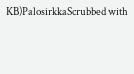KB)PalosirkkaScrubbed with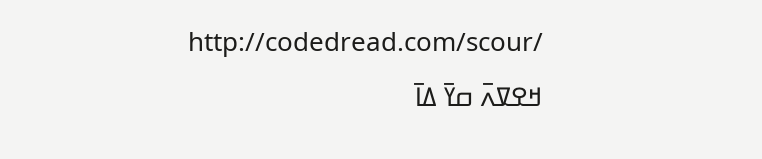http://codedread.com/scour/
ߞߐߜߍ߫ ߛߌ߫ ߡߊ߫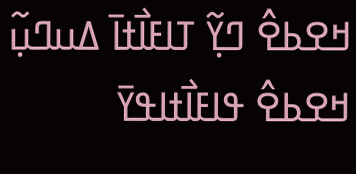ߞߐߕߐ߮ ߣߌ߲߬ ߠߊߓߊ߯ߙߊ߫ ߡߎߣߎ߲߬
ߞߐߕߐ߮ ߟߊߓߊ߯ߙߊߟߌ߫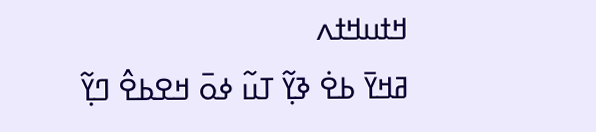ߞߙߎߞߙߍ
ߥߞߌ߫ ߕߐ߭ ߢߌ߲߬ ߠߎ߬ ߦߋ߫ ߞߐߕߐ߮ ߣߌ߲߬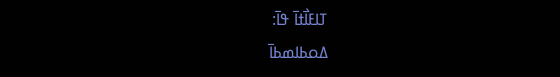ߠߊߓߊ߯ߙߊ߫ ߟߊ߫:
ߡߋߕߊߘߕߊ߫